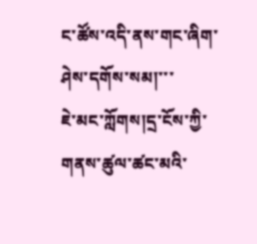ང་ཚོས་འདི་ནས་གང་ཞིག་ཤེས་དགོས་སམ།་་་
ཇེ་མང་ཀློགས།དྲ་ངོས་ཀྱི་གནས་ཚུལ་ཚང་མའི་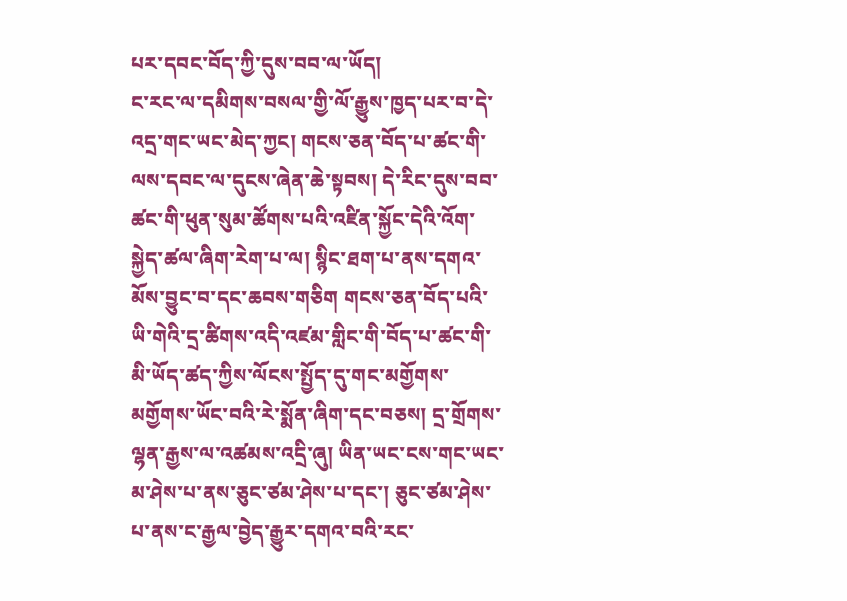པར་དབང་བོད་ཀྱི་དུས་བབ་ལ་ཡོད།
ང་རང་ལ་དམིགས་བསལ་གྱི་ལོ་རྒྱུས་ཁྱད་པར་བ་དེ་འདྲ་གང་ཡང་མེད་ཀྱང། གངས་ཅན་བོད་པ་ཚང་གི་ལས་དབང་ལ་དུངས་ཞེན་ཆེ་སྟབས། དེ་རིང་དུས་བབ་ཚང་གི་ཕུན་སུམ་ཚོགས་པའི་འཛིན་སྐྱོང་དེའི་འོག་སྐྱེད་ཚལ་ཞིག་རེག་པ་ལ། སྙིང་ཐག་པ་ནས་དགའ་མོས་བྱུང་བ་དང་ཆབས་གཅིག གངས་ཅན་བོད་པའི་ཡི་གེའི་དྲ་ཚིགས་འདི་འཛམ་གླིང་གི་བོད་པ་ཚང་གི་མི་ཡོད་ཚད་ཀྱིས་ལོངས་སྤྱོད་དུ་གང་མགྱོགས་མགྱོགས་ཡོང་བའི་རེ་སྨོན་ཞིག་དང་བཅས། དྲ་གྲོགས་ལྷན་རྒྱས་ལ་འཚམས་འདྲི་ཞུ། ཡིན་ཡང་ངས་གང་ཡང་མ་ཤེས་པ་ནས་ཅུང་ཙམ་ཤེས་པ་དང་། ཅུང་ཙམ་ཤེས་པ་ནས་ང་རྒྱལ་བྱེད་རྒྱུར་དགའ་བའི་རང་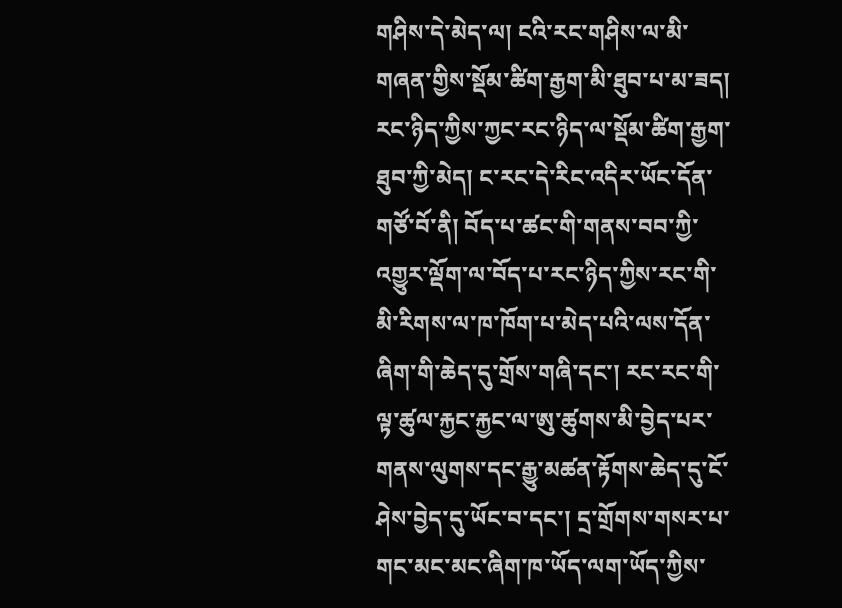གཤིས་དེ་མེད་ལ། ངའི་རང་གཤིས་ལ་མི་གཞན་གྱིས་སྡོམ་ཚིག་རྒྱག་མི་ཐུབ་པ་མ་ཟད། རང་ཉིད་ཀྱིས་ཀྱང་རང་ཉིད་ལ་སྡོམ་ཚིག་རྒྱག་ཐུབ་ཀྱི་མེད། ང་རང་དེ་རིང་འདིར་ཡོང་དོན་གཙོ་བོ་ནི། བོད་པ་ཚང་གི་གནས་བབ་ཀྱི་འགྱུར་ལྡོག་ལ་བོད་པ་རང་ཉིད་ཀྱིས་རང་གི་མི་རིགས་ལ་ཁ་ཁོག་པ་མེད་པའི་ལས་དོན་ཞིག་གི་ཆེད་དུ་གྲོས་གཞི་དང་། རང་རང་གི་ལྟ་ཚུལ་རྐྱང་རྐྱང་ལ་ཨུ་ཚུགས་མི་བྱེད་པར་གནས་ལུགས་དང་རྒྱུ་མཚན་རྟོགས་ཆེད་དུ་ངོ་ཤེས་བྱེད་དུ་ཡོང་བ་དང་། དྲ་གྲོགས་གསར་པ་གང་མང་མང་ཞིག་ཁ་ཡོད་ལག་ཡོད་ཀྱིས་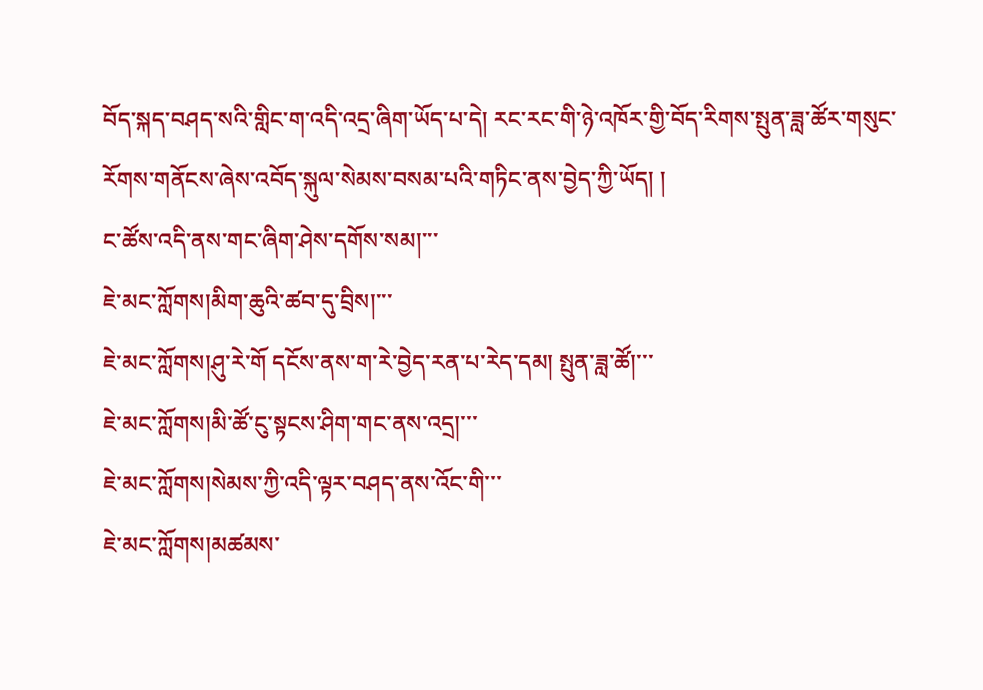བོད་སྐད་བཤད་སའི་གླིང་ག་འདི་འདྲ་ཞིག་ཡོད་པ་དེ། རང་རང་གི་ཉེ་འཁོར་གྱི་བོད་རིགས་སྤུན་ཟླ་ཚོར་གསུང་རོགས་གནོངས་ཞེས་འབོད་སྐུལ་སེམས་བསམ་པའི་གཏིང་ནས་བྱེད་ཀྱི་ཡོད། །
ང་ཚོས་འདི་ནས་གང་ཞིག་ཤེས་དགོས་སམ།་་་
ཇེ་མང་ཀློགས།མིག་ཆུའི་ཚབ་དུ་བྲིས།་་་
ཇེ་མང་ཀློགས།ཤུ་རེ་གོ དངོས་ནས་ག་རེ་བྱེད་རན་པ་རེད་དམ། སྤུན་ཟླ་ཚོ།་་་
ཇེ་མང་ཀློགས།མི་ཚོ་ངུ་སྟངས་ཤིག་གང་ནས་འདྲ།་་་
ཇེ་མང་ཀློགས།སེམས་ཀྱི་འདི་ལྟར་བཤད་ནས་འོང་གི་་་
ཇེ་མང་ཀློགས།མཚམས་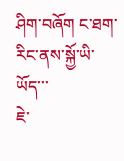ཤིག་བཞོག ང་ཐག་རིང་ནས་སྐྱོ་ཡི་ཡོད་་་
ཇེ་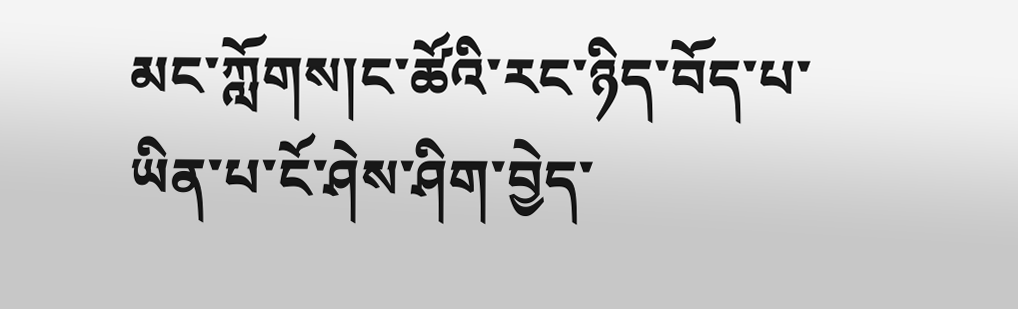མང་ཀློགས།ང་ཚོའི་རང་ཉིད་བོད་པ་ཡིན་པ་ངོ་ཤེས་ཤིག་བྱེད་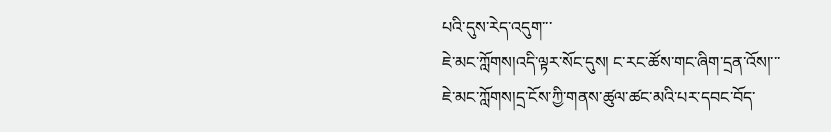པའི་དུས་རེད་འདུག་་་
ཇེ་མང་ཀློགས།འདི་ལྟར་སོང་དུས། ང་རང་ཚོས་གང་ཞིག་དྲན་འོས།་་་
ཇེ་མང་ཀློགས།དྲ་ངོས་ཀྱི་གནས་ཚུལ་ཚང་མའི་པར་དབང་བོད་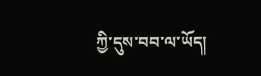ཀྱི་དུས་བབ་ལ་ཡོད།